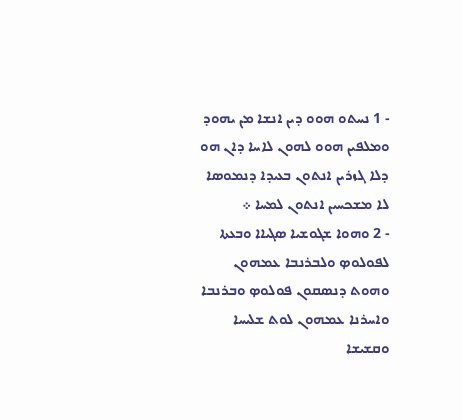- 1 ܢܚܬܘ ܗܘܘ ܕܝܢ ܐܢܫܐ ܡܢ ܝܗܘܕ ܘܡܠܦܝܢ ܗܘܘ ܠܗܘܢ ܠܐܚܐ ܕܐܢ ܗܘ ܕܠܐ ܓܙܪܝܢ ܐܢܬܘܢ ܒܥܝܕܐ ܕܢܡܘܤܐ ܠܐ ܡܫܟܚܝܢ ܐܢܬܘܢ ܠܡܚܐ ܀
- 2 ܘܗܘܐ ܫܓܘܫܝܐ ܤܓܝܐܐ ܘܒܥܬܐ ܠܦܘܠܘܤ ܘܠܒܪܢܒܐ ܥܡܗܘܢ ܘܗܘܬ ܕܢܤܩܘܢ ܦܘܠܘܤ ܘܒܪܢܒܐ ܘܐܚܪܢܐ ܥܡܗܘܢ ܠܘܬ ܫܠܝܚܐ ܘܩܫܝܫܐ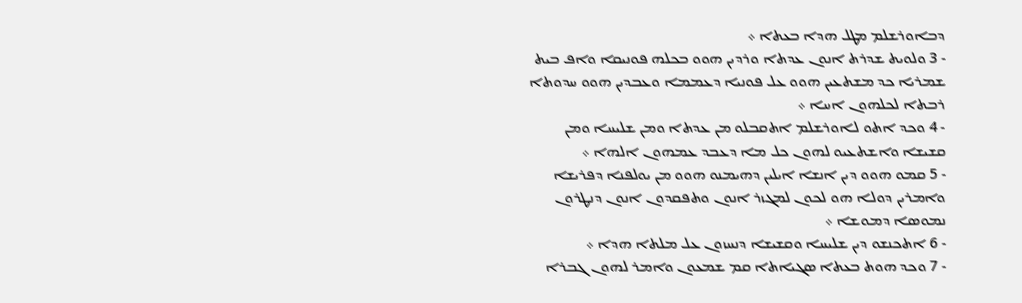ܕܒܐܘܪܫܠܡ ܡܛܠ ܗܕܐ ܒܥܬܐ ܀
- 3 ܘܠܘܝܬ ܫܕܪܬ ܐܢܘܢ ܥܕܬܐ ܘܪܕܝܢ ܗܘܘ ܒܟܠܗ ܦܘܢܝܩܐ ܘܐܦ ܒܝܬ ܫܡܪܝܐ ܟܕ ܡܫܬܥܝܢ ܗܘܘ ܥܠ ܦܘܢܝܐ ܕܥܡܡܐ ܘܥܒܕܝܢ ܗܘܘ ܚܕܘܬܐ ܪܒܬܐ ܠܟܠܗܘܢ ܐܚܐ ܀
- 4 ܘܟܕ ܐܬܘ ܠܐܘܪܫܠܡ ܐܬܩܒܠܘ ܡܢ ܥܕܬܐ ܘܡܢ ܫܠܝܚܐ ܘܡܢ ܩܫܝܫܐ ܘܐܫܬܥܝܘ ܠܗܘܢ ܟܠ ܡܐ ܕܥܒܕ ܥܡܗܘܢ ܐܠܗܐ ܀
- 5 ܩܡܘ ܗܘܘ ܕܝܢ ܐܢܫܐ ܐܝܠܝܢ ܕܗܝܡܢܘ ܗܘܘ ܡܢ ܝܘܠܦܢܐ ܕܦܪܝܫܐ ܘܐܡܪܝܢ ܕܘܠܐ ܗܘ ܠܟܘܢ ܠܡܓܙܪ ܐܢܘܢ ܘܬܦܩܕܘܢ ܐܢܘܢ ܕܢܛܪܘܢ ܢܡܘܤܐ ܕܡܘܫܐ ܀
- 6 ܐܬܟܢܫܘ ܕܝܢ ܫܠܝܚܐ ܘܩܫܝܫܐ ܕܢܚܙܘܢ ܥܠ ܡܠܬܐ ܗܕܐ ܀
- 7 ܘܟܕ ܗܘܬ ܒܥܬܐ ܤܓܝܐܬܐ ܩܡ ܫܡܥܘܢ ܘܐܡܪ ܠܗܘܢ ܓܒܪܐ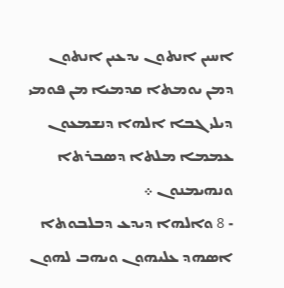ܐܚܝܢ ܐܢܬܘܢ ܝܕܥܝܢ ܐܢܬܘܢ ܕܡܢ ܝܘܡܬܐ ܩܕܡܝܐ ܡܢ ܦܘܡܝ ܕܝܠܝ ܓܒܐ ܐܠܗܐ ܕܢܫܡܥܘܢ ܥܡܡܐ ܡܠܬܐ ܕܤܒܪܬܐ ܘܢܗܝܡܢܘܢ ܀
- 8 ܘܐܠܗܐ ܕܝܕܥ ܕܒܠܒܘܬܐ ܐܤܗܕ ܥܠܝܗܘܢ ܘܝܗܒ ܠܗܘܢ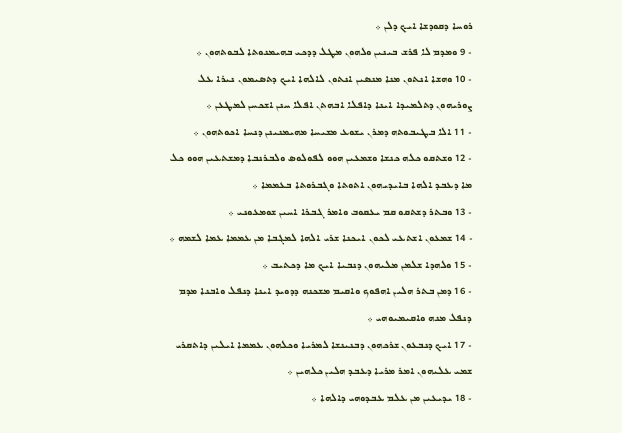ܪܘܚܐ ܕܩܘܕܫܐ ܐܝܟ ܕܠܢ ܀
- 9 ܘܡܕܡ ܠܐ ܦܪܫ ܒܝܢܝܢ ܘܠܗܘܢ ܡܛܠ ܕܕܟܝ ܒܗܝܡܢܘܬܐ ܠܒܘܬܗܘܢ ܀
- 10 ܘܗܫܐ ܐܢܬܘܢ ܡܢܐ ܡܢܤܝܢ ܐܢܬܘܢ ܠܐܠܗܐ ܐܝܟ ܕܬܤܝܡܘܢ ܢܝܪܐ ܥܠ ܨܘܪܝܗܘܢ ܕܬܠܡܝܕܐ ܐܝܢܐ ܕܐܦܠܐ ܐܒܗܬܢ ܐܦܠܐ ܚܢܢ ܐܫܟܚܢ ܠܡܛܥܢ ܀
- 11 ܐܠܐ ܒܛܝܒܘܬܗ ܕܡܪܢ ܝܫܘܥ ܡܫܝܚܐ ܡܗܝܡܢܝܢܢ ܕܢܚܐ ܐܟܘܬܗܘܢ ܀
- 12 ܘܫܬܩܘ ܟܠܗ ܟܢܫܐ ܘܫܡܥܝܢ ܗܘܘ ܠܦܘܠܘܤ ܘܠܒܪܢܒܐ ܕܡܫܬܥܝܢ ܗܘܘ ܟܠ ܡܐ ܕܥܒܕ ܐܠܗܐ ܒܐܝܕܝܗܘܢ ܐܬܘܬܐ ܘܓܒܪܘܬܐ ܒܥܡܡܐ ܀
- 13 ܘܒܬܪ ܕܫܬܩܘ ܩܡ ܝܥܩܘܒ ܘܐܡܪ ܓܒܪܐ ܐܚܝܢ ܫܘܡܥܘܢܝ ܀
- 14 ܫܡܥܘܢ ܐܫܬܥܝ ܠܟܘܢ ܐܝܟܢܐ ܫܪܝ ܐܠܗܐ ܠܡܓܒܐ ܡܢ ܥܡܡܐ ܥܡܐ ܠܫܡܗ ܀
- 15 ܘܠܗܕܐ ܫܠܡܢ ܡܠܝܗܘܢ ܕܢܒܝܐ ܐܝܟ ܡܐ ܕܟܬܝܒ ܀
- 16 ܕܡܢ ܒܬܪ ܗܠܝܢ ܐܗܦܘܟ ܘܐܩܝܡ ܡܫܟܢܗ ܕܕܘܝܕ ܐܝܢܐ ܕܢܦܠ ܘܐܒܢܐ ܡܕܡ ܕܢܦܠ ܡܢܗ ܘܐܩܝܡܝܘܗܝ ܀
- 17 ܐܝܟ ܕܢܒܥܘܢ ܫܪܟܗܘܢ ܕܒܢܝܢܫܐ ܠܡܪܝܐ ܘܟܠܗܘܢ ܥܡܡܐ ܐܝܠܝܢ ܕܐܬܩܪܝ ܫܡܝ ܥܠܝܗܘܢ ܐܡܪ ܡܪܝܐ ܕܥܒܕ ܗܠܝܢ ܟܠܗܝܢ ܀
- 18 ܝܕܝܥܝܢ ܡܢ ܥܠܡ ܥܒܕܘܗܝ ܕܐܠܗܐ ܀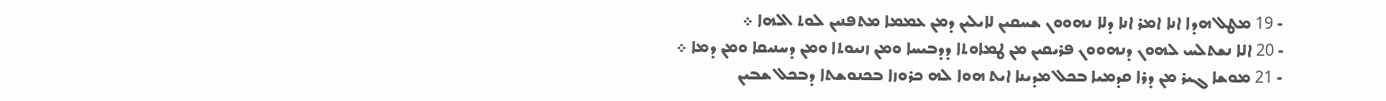- 19 ܡܛܠ ܗܕܐ ܐܢܐ ܐܡܪ ܐܢܐ ܕܠܐ ܢܗܘܘܢ ܫܚܩܝܢ ܠܐܝܠܝܢ ܕܡܢ ܥܡܡܐ ܡܬܦܢܝܢ ܠܘܬ ܐܠܗܐ ܀
- 20 ܐܠܐ ܢܫܬܠܚ ܠܗܘܢ ܕܢܗܘܘܢ ܦܪܝܩܝܢ ܡܢ ܛܡܐܘܬܐ ܕܕܒܝܚܐ ܘܡܢ ܙܢܝܘܬܐ ܘܡܢ ܕܚܢܝܩܐ ܘܡܢ ܕܡܐ ܀
- 21 ܡܘܫܐ ܓܝܪ ܡܢ ܕܪܐ ܩܕܡܝܐ ܒܟܠ ܡܕܝܢܐ ܐܝܬ ܗܘܐ ܠܗ ܟܪܘܙܐ ܒܟܢܘܫܬܐ ܕܒܟܠ ܫܒܝܢ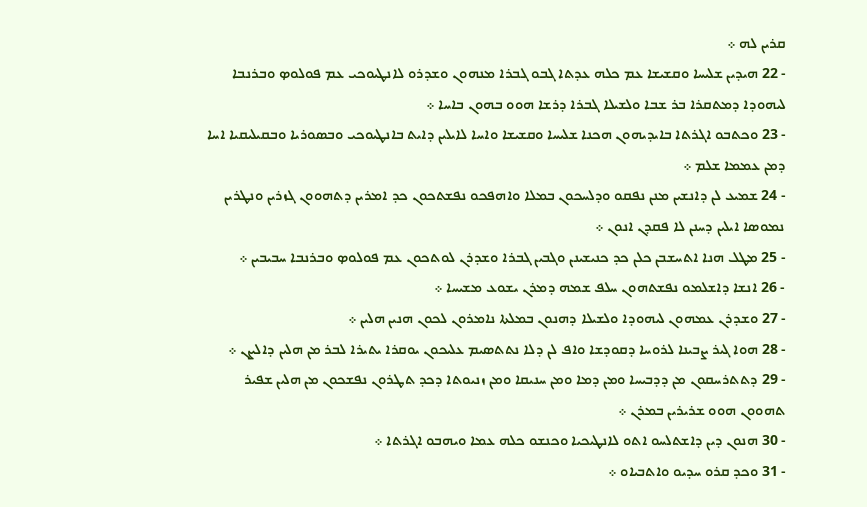ܩܪܝܢ ܠܗ ܀
- 22 ܗܝܕܝܢ ܫܠܝܚܐ ܘܩܫܝܫܐ ܥܡ ܟܠܗ ܥܕܬܐ ܓܒܘ ܓܒܪܐ ܡܢܗܘܢ ܘܫܕܪܘ ܠܐܢܛܝܘܟܝ ܥܡ ܦܘܠܘܤ ܘܒܪܢܒܐ ܠܝܗܘܕܐ ܕܡܬܩܪܐ ܒܪ ܫܒܐ ܘܠܫܝܠܐ ܓܒܪܐ ܕܪܫܐ ܗܘܘ ܒܗܘܢ ܒܐܚܐ ܀
- 23 ܘܟܬܒܘ ܐܓܪܬܐ ܒܐܝܕܝܗܘܢ ܗܟܢܐ ܫܠܝܚܐ ܘܩܫܝܫܐ ܘܐܚܐ ܠܐܝܠܝܢ ܕܐܝܬ ܒܐܢܛܝܘܟܝ ܘܒܤܘܪܝܐ ܘܒܩܝܠܝܩܝܐ ܐܚܐ ܕܡܢ ܥܡܡܐ ܫܠܡ ܀
- 24 ܫܡܝܥ ܠܢ ܕܐܢܫܝܢ ܡܢܢ ܢܦܩܘ ܘܕܠܚܟܘܢ ܒܡܠܐ ܘܐܗܦܟܘ ܢܦܫܬܟܘܢ ܟܕ ܐܡܪܝܢ ܕܬܗܘܘܢ ܓܙܪܝܢ ܘܢܛܪܝܢ ܢܡܘܤܐ ܐܝܠܝܢ ܕܚܢܢ ܠܐ ܦܩܕܢ ܐܢܘܢ ܀
- 25 ܡܛܠ ܗܢܐ ܐܬܚܫܒܢ ܟܠܢ ܟܕ ܟܢܝܫܝܢܢ ܘܓܒܝܢ ܓܒܪܐ ܘܫܕܪܢ ܠܘܬܟܘܢ ܥܡ ܦܘܠܘܤ ܘܒܪܢܒܐ ܚܒܝܒܝܢ ܀
- 26 ܐܢܫܐ ܕܐܫܠܡܘ ܢܦܫܬܗܘܢ ܚܠܦ ܫܡܗ ܕܡܪܢ ܝܫܘܥ ܡܫܝܚܐ ܀
- 27 ܘܫܕܪܢ ܥܡܗܘܢ ܠܝܗܘܕܐ ܘܠܫܝܠܐ ܕܗܢܘܢ ܒܡܠܬܐ ܢܐܡܪܘܢ ܠܟܘܢ ܗܢܝܢ ܗܠܝܢ ܀
- 28 ܗܘܐ ܓܝܪ ܨܒܝܢܐ ܠܪܘܚܐ ܕܩܘܕܫܐ ܘܐܦ ܠܢ ܕܠܐ ܢܬܬܤܝܡ ܥܠܝܟܘܢ ܝܘܩܪܐ ܝܬܝܪܐ ܠܒܪ ܡܢ ܗܠܝܢ ܕܐܠܨܢ ܀
- 29 ܕܬܬܪܚܩܘܢ ܡܢ ܕܕܒܝܚܐ ܘܡܢ ܕܡܐ ܘܡܢ ܚܢܝܩܐ ܘܡܢ ܙܢܝܘܬܐ ܕܟܕ ܬܛܪܘܢ ܢܦܫܟܘܢ ܡܢ ܗܠܝܢ ܫܦܝܪ ܬܗܘܘܢ ܗܘܘ ܫܪܝܪܝܢ ܒܡܪܢ ܀
- 30 ܗܢܘܢ ܕܝܢ ܕܐܫܬܠܚܘ ܐܬܘ ܠܐܢܛܝܟܝܐ ܘܟܢܫܘ ܟܠܗ ܥܡܐ ܘܝܗܒܘ ܐܓܪܬܐ ܀
- 31 ܘܟܕ ܩܪܘ ܚܕܝܘ ܘܐܬܒܝܐܘ ܀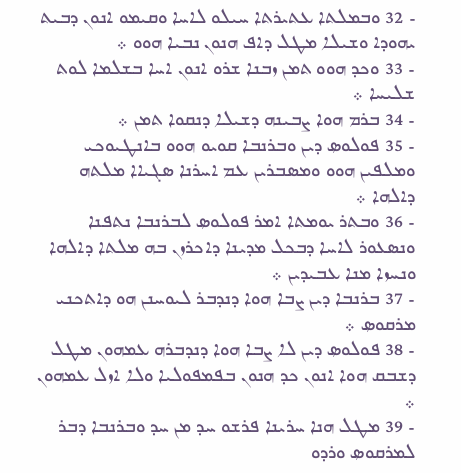- 32 ܘܒܡܠܬܐ ܥܬܝܪܬܐ ܚܝܠܘ ܠܐܚܐ ܘܩܝܡܘ ܐܢܘܢ ܕܒܝܬ ܝܗܘܕܐ ܘܫܝܠܐ ܡܛܠ ܕܐܦ ܗܢܘܢ ܢܒܝܐ ܗܘܘ ܀
- 33 ܘܟܕ ܗܘܘ ܬܡܢ ܙܒܢܐ ܫܪܘ ܐܢܘܢ ܐܚܐ ܒܫܠܡܐ ܠܘܬ ܫܠܝܚܐ ܀
- 34 ܒܪܡ ܗܘܐ ܨܒܝܢܗ ܕܫܝܠܐ ܕܢܩܘܐ ܬܡܢ ܀
- 35 ܦܘܠܘܤ ܕܝܢ ܘܒܪܢܒܐ ܩܘܝܘ ܗܘܘ ܒܐܢܛܝܘܟܝ ܘܡܠܦܝܢ ܗܘܘ ܘܡܤܒܪܝܢ ܥܡ ܐܚܪܢܐ ܤܓܝܐܐ ܡܠܬܗ ܕܐܠܗܐ ܀
- 36 ܘܒܬܪ ܝܘܡܬܐ ܐܡܪ ܦܘܠܘܤ ܠܒܪܢܒܐ ܢܬܦܢܐ ܘܢܤܥܘܪ ܠܐܚܐ ܕܒܟܠ ܡܕܝܢܐ ܕܐܟܪܙܢ ܒܗ ܡܠܬܐ ܕܐܠܗܐ ܘܢܚܙܐ ܡܢܐ ܥܒܝܕܝܢ ܀
- 37 ܒܪܢܒܐ ܕܝܢ ܨܒܐ ܗܘܐ ܕܢܕܒܪ ܠܝܘܚܢܢ ܗܘ ܕܐܬܟܢܝ ܡܪܩܘܤ ܀
- 38 ܦܘܠܘܤ ܕܝܢ ܠܐ ܨܒܐ ܗܘܐ ܕܢܕܒܪܗ ܥܡܗܘܢ ܡܛܠ ܕܫܒܩ ܗܘܐ ܐܢܘܢ ܟܕ ܗܢܘܢ ܒܦܡܦܘܠܝܐ ܘܠܐ ܐܙܠ ܥܡܗܘܢ ܀
- 39 ܡܛܠ ܗܢܐ ܚܪܝܢܐ ܦܪܫܘ ܚܕ ܡܢ ܚܕ ܘܒܪܢܒܐ ܕܒܪ ܠܡܪܩܘܤ ܘܪܕܘ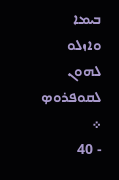ܒܝܡܐ ܘܐܙܠܘ ܠܗܘܢ ܠܩܘܦܪܘܤ ܀
- 40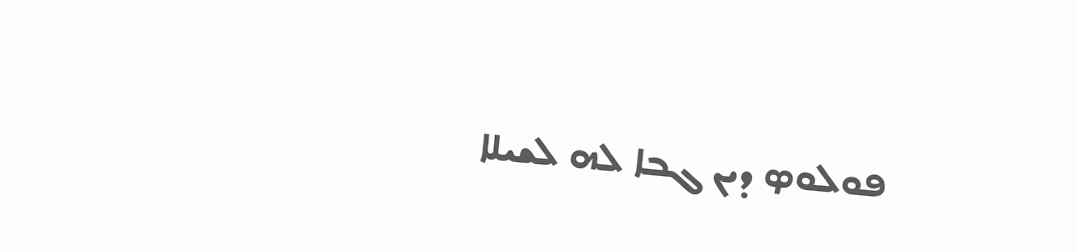ܦܘܠܘܤ ܕܝܢ ܓܒܐ ܠܗ ܠܫܝܠܐ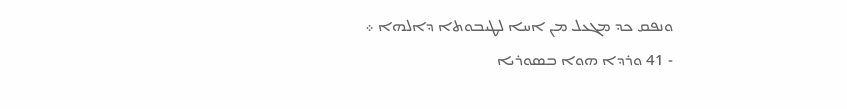ܘܢܦܩ ܟܕ ܡܓܥܠ ܡܢ ܐܚܐ ܠܛܝܒܘܬܐ ܕܐܠܗܐ ܀
- 41 ܘܪܕܐ ܗܘܐ ܒܤܘܪܝܐ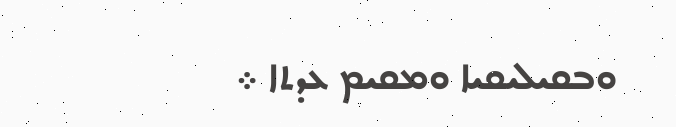ܘܒܩܝܠܝܩܝܐ ܘܡܩܝܡ ܥܕܬܐ ܀